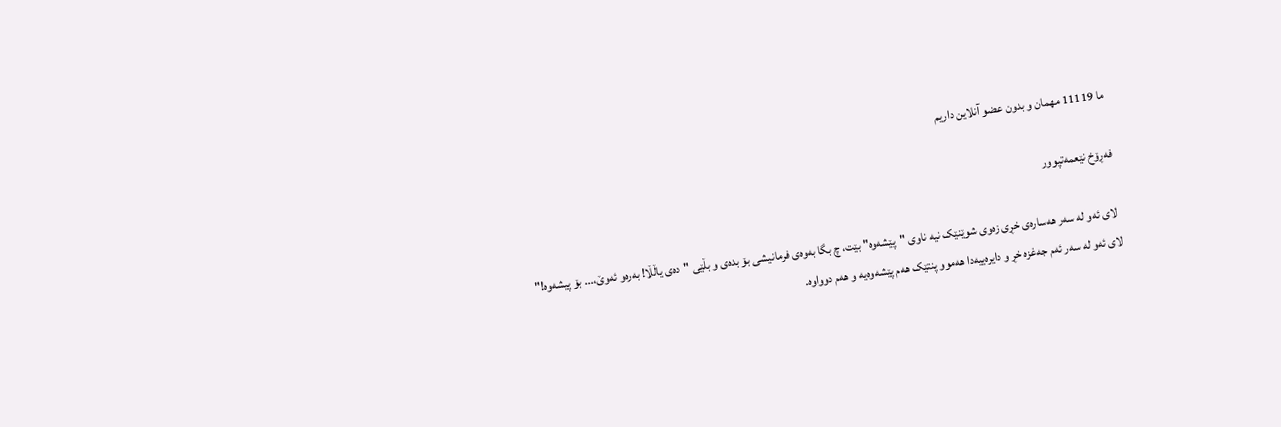ما 11119 مهمان و بدون عضو آنلاین داریم

فەڕۆخ نێعمەتپوور

 لای ئەو لە سەر هەسارەی خڕی زەوی شوێنێک نیە ناوی "پێشەوە" بێت، چ بگا بەوەی فرمانیشی بۆ بدەی و بڵێی "دەی یاڵڵا! بەرەو ئەوێ،... بۆ پیشەوە!" لای ئەو لە سەر ئەم جەغزە خڕ و دایرەییەدا هەموو پنتێک هەم پێشەوەیە و هەم دوواوە.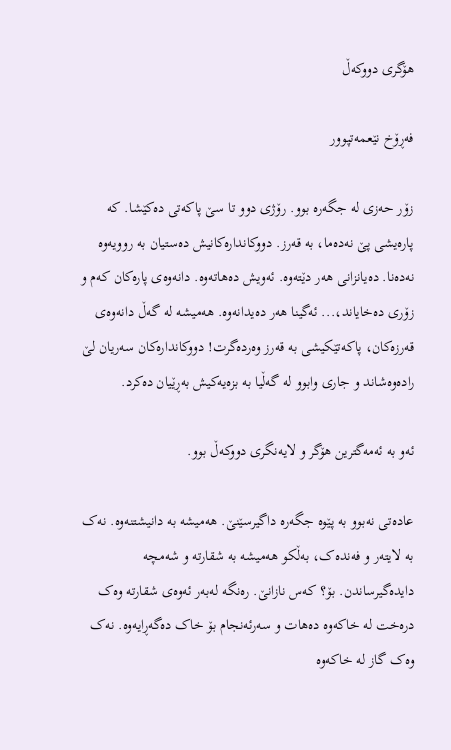هۆگری دووکەڵ

فەڕۆخ نێعمەتپوور

زۆر حەزی لە جگەرە بوو. رۆژی دوو تا سێ پاکەتی دەکێشا. کە پارەیشی پێ نەدەما، بە قەرز. دووکاندارەکانیش دەستیان بە روویەوە نەدەنا. دەیانزانی هەر دێتەوە. ئەویش دەهاتەوە. دانەوەی پارەکان کەم و زۆری دەخایاند،... ئەگینا هەر دەیدانەوە. هەمیشە لە گەڵ دانەوەی قەرزەکان، پاکەتێکیشی بە قەرز وەردەگرت! دووکاندارەکان سەریان لێ رادەوەشاند و جاری وابوو لە گەڵیا بە بزەیەکیش بەڕێیان دەکرد.

ئەو بە ئەمەگترین هۆگر و لایەنگری دووکەڵ بوو.

عادەتی نەبوو بە پێوە جگەرە داگیرسێنێ. هەمیشە بە دانیشتنەوە. نەک بە لایتەر و فەندەک، بەڵکو هەمیشە بە شقارتە و شەمچە دایدەگیرساندن. بۆ؟ کەس نازانێ. رەنگە لەبەر ئەوەی شقارتە وەک درەخت لە خاکەوە دەهات و سەرئەنجام بۆ خاک دەگەڕایەوە. نەک وەک گاز لە خاکەوە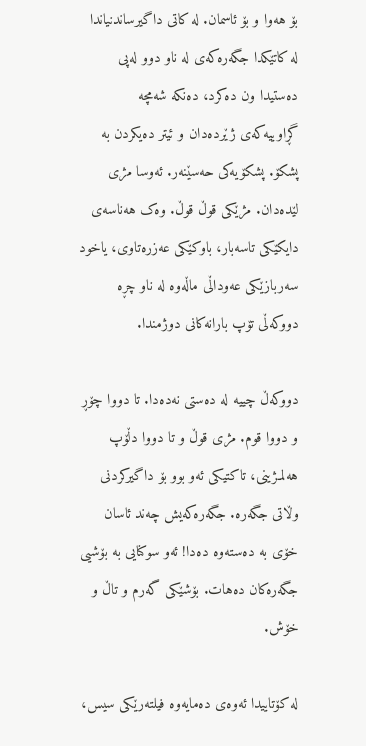بۆ هەوا و بۆ ئاسمان. لە کاتی داگیرساندنیاندا لە کاتێکدا جگەرەکەی لە ناو دوو لەپی دەستیدا ون دەکرد، دەنکە شەمچە گڕاوییەکەی ژێردەدان و ئیتر دەیکردن بە پشکۆ. پشکۆیەکی حەسێنەر. ئەوسا مژی لێدەدان. مژێکی قوڵ قوڵ. وەک هەناسەی دایکێکی تاسەبار، باوکێکی عەزرەتاوی، یاخود سەربازێکی عەوداڵی ماڵەوە لە ناو چڕە دووکەڵی تۆپ بارانەکانی دوژمندا.

دووکەڵ چییە لە دەستی نەدەدا. تا دووا چۆڕ و دووا قوم. مژی قوڵ و تا دووا دڵۆپ هەلمـژینی، تاکتیکی ئەو بوو بۆ داگیرکردنی وڵاتی جگەرە. جگەرەکەیش چەند ئاسان خۆی بە دەستەوە دەدا! ئەو سوکنایی بە بۆشیی جگەرەکان دەهات. بۆشێکی گەرم و تاڵ و خۆش.

لە کۆتاییدا ئەوەی دەمایەوە فیلتەرێکی سیس،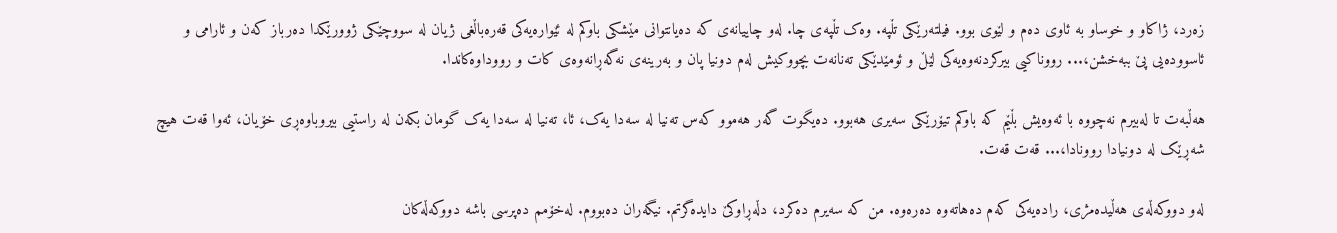زەرد، ژاکاو و خوساو بە ئاوی دەم و لێوی بوو. فیلتەرێکی تڵپە. وەک تڵپەی چا. لەو چاییانەی کە دەیانتوانی مێشکی باوکم لە ئێوارەیەکی قەرەباڵغی ژیان لە سووچێکی ژوورێکدا دەرباز کەن و ئارامی و ئاسوودەیی پێ ببەخشن،... رووناکیی بیرکردنەوەیەکی لێڵ و ئومێدێکی تەنانەت بچووکیش لەم دونیا پان و بەرینەی نەگەڕانەوەی کات و رووداوەکاندا.

هەڵبەت تا لەبیرم نەچووە با ئەوەیش بڵێم کە باوکم تیۆرێکی سەیری هەبوو. دەیگوت گەر هەموو کەس تەنیا لە سەدا یەک، ئا، تەنیا لە سەدا یەک گومان بکەن لە راستیی بیروباوەڕی خۆیان، ئەوا قەت هیچ شەڕێک لە دونیادا روونادا،... قەت قەت.

لەو دووکەڵەی هەڵیدەمژی، رادەیەکی کەم دەهاتەوە دەرەوە. من کە سەیرم دەکرد، دڵەڕاوکێ دایدەگرتم. نیگەران دەبووم. لەخۆمم دەپرسی باشە دووکەڵەکان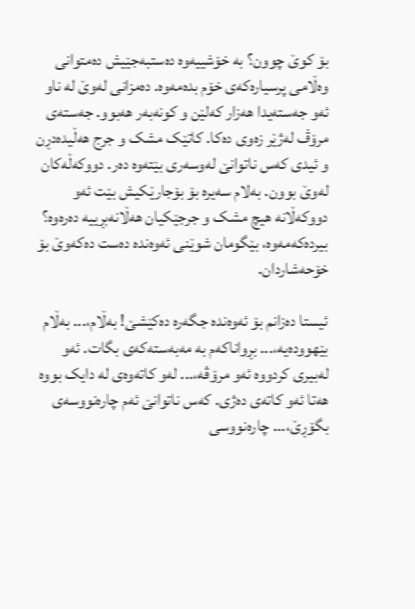بۆ کوێ چوون؟ بە خۆشییەوە دەستبەجێیش دەمتوانی وەڵامی پرسیارەکەی خۆم بدەمەوە. دەمزانی لەوێ لە ناو ئەو جەستەیدا هەزار کەلێن و کونەبەر هەبوو. جەستەی مرۆڤ لەژێر زەوی دەکا. کاتێک مشک و جرج هەڵیدەدڕن و ئیدی کەس ناتوانێ لەوسەری بێتەوە دەر. دووکەڵەکان لەوێ بوون. بەلام سەیرە بۆ بۆجارێکیش بێت ئەو دووکەڵانە هیچ مشک و جرجێکیان هەڵانەبڕییە دەرەوە؟ بیردەکەمەوە، بێگومان شوێنی ئەوەندە دەست دەکەوێ بۆ خۆحەشاردان.

ئیستا دەزانم بۆ ئەوەندە جگەرە دەکێشێ! بەڵام،... بەڵام بێهوودەیە،... بڕواناکەم بە مەبەستەکەی بگات. ئەو لەبیری کردووە ئەو مرۆڤە،... لەو کاتەوەی لە دایک بووە هەتا ئەو کاتەی دەژی. کەس ناتوانێ ئەم چارەنووسەی بگۆڕێ،... چارەنووسی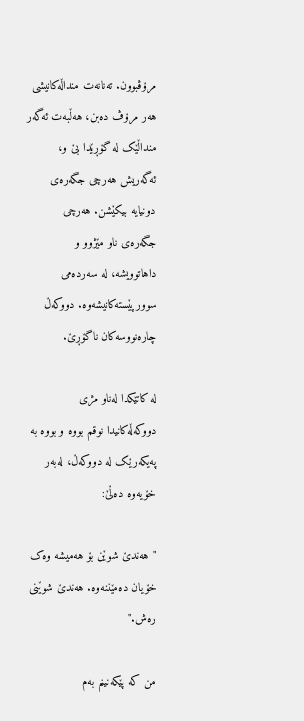مرۆڤبوون. تەنانەت منداڵەکانیشی هەر مرۆڤ دەبن، هەڵبەت ئەگەر منداڵێک لە گۆڕێدا بێ و، ئەگەریش هەرچی جگەرەی دونیایە بیکێشن. هەرچی جگەرەی ناو مێژوو و داهاتوویشە، لە سەردەمی سوورپێستەکانیشەوە. دووکەڵ چارەنووسەکان ناگۆڕێ.

لە کاتێکدا لەناو مژی دووکەڵەکانیدا نوقم بووە و بووە بە پەیکەرێک لە دووکەڵ، لەبەر خۆیەوە دەڵێ:

"هەندێ شوێن بۆ هەمیشە وەک خۆیان دەمێننەوە. هەندێ شوێنی رەش."

من کە پێکەنینم بەم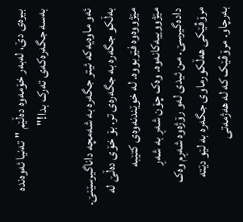بیرەی دێ، لەبەر خۆمەوە دەڵێم "تەنیا ئەوەندە بەسە جگەرەکەی تەرک بدا!"

ئەو ماوەیەکە ئیتر جگەرە بە شەمچە داناگیرسێنێ. بەڵکو جگەرە بە جگەرەی تر. بۆ خۆی دەڵێ لە مێژووەوە فێربووە. لە خوێندنەوەی کتێبە مێژووییەکانەوە. وەک چۆن شەڕ بە شەڕ دادەگیرسێ. من ئیدی لەو رۆژەوە شەڕم وەک مرۆڤێکی هەڵکورماوی جگەرە بە لێو دێتە بەرچاو. مرۆڤێک کە لە هەژمەتی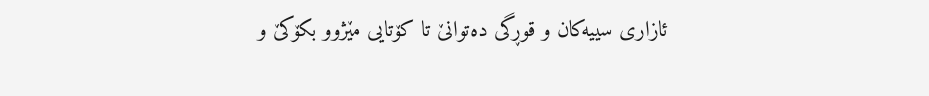ئازاری سییەکان و قوڕگی دەتوانێ تا کۆتایی مێژوو بکۆکێ و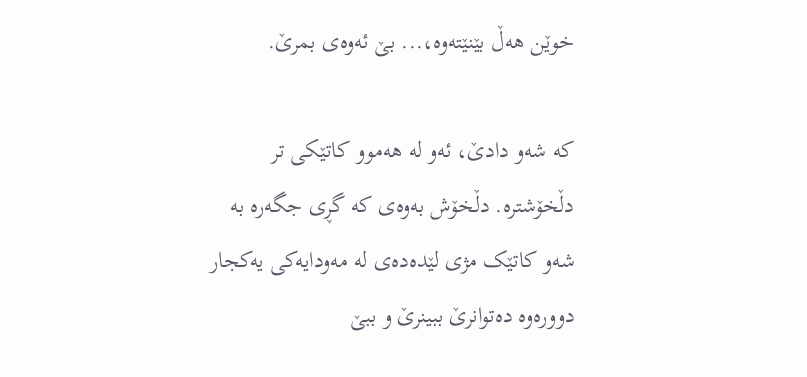خوێن هەڵ بێنێتەوە،... بێ ئەوەی بمرێ.

کە شەو دادێ، ئەو لە هەموو کاتێکی تر دڵخۆشترە. دڵخۆش بەوەی کە گڕی جگەرە بە شەو کاتێک مژی لێدەدەی لە مەودایەکی یەکجار دوورەوە دەتوانرێ ببینرێ و ببێ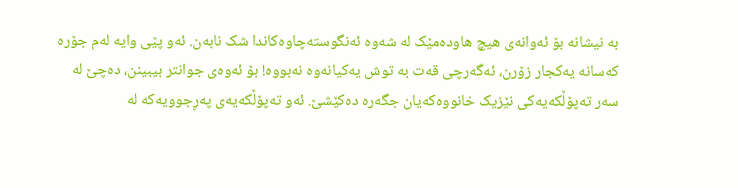بە نیشانە بۆ ئەوانەی هیچ هاودەمێک لە شەوە ئەنگوستەچاوەکاندا شک نابەن. ئەو پێی وایە لەم جۆرە کەسانە یەکجار زۆرن، ئەگەرچی قەت بە توش یەکیانەوە نەبووە! بۆ ئەوەی جوانتر بیبینن، دەچێ لە سەر تەپۆڵکەیەکی نێزیک خانووەکەیان جگەرە دەکێشێ. ئەو تەپۆڵکەیەی پەڕجوویەکە لە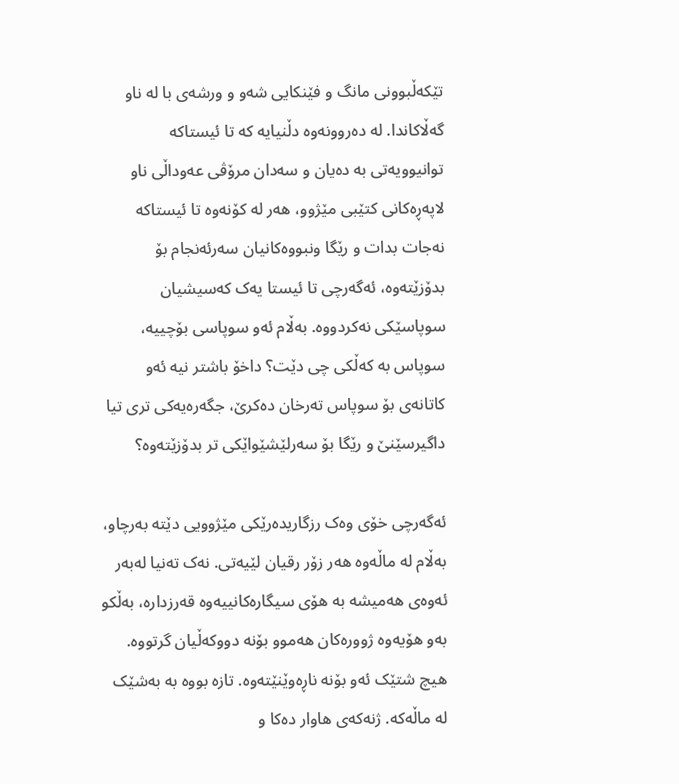تێکەڵبوونی مانگ و فێنکایی شەو و ورشەی با لە ناو گەڵاکاندا. لە دەروونەوە دڵنیایە کە تا ئیستاکە توانیوویەتی بە دەیان و سەدان مرۆڤی عەوداڵی ناو لاپەڕەکانی کتێبی مێژوو، هەر لە کۆنەوە تا ئیستاکە نەجات بدات و رێگا ونبووەکانیان سەرئەنجام بۆ بدۆزێتەوە، ئەگەرچی تا ئیستا یەک کەسیشیان سوپاسێکی نەکردووە. بەڵام ئەو سوپاسی بۆچییە، سوپاس بە کەڵکی چی دێت؟ داخۆ باشتر نیە ئەو کاتانەی بۆ سوپاس تەرخان دەکرێ، جگەرەیەکی تری تیا داگیرسێنێ و رێگا بۆ سەرلێشێواێکی تر بدۆزێتەوە؟

ئەگەرچی خۆی وەک رزگاریدەرێکی مێژوویی دێتە بەرچاو، بەڵام لە ماڵەوە هەر زۆر رقیان لێیەتی. نەک تەنیا لەبەر ئەوەی هەمیشە بە هۆی سیگارەکانییەوە قەرزدارە، بەڵکو بەو هۆیەوە ژوورەکان هەموو بۆنە دووکەڵیان گرتووە. هیچ شتێک ئەو بۆنە ناڕەوێنێتەوە. تازە بووە بە بەشێک لە ماڵەکە. ژنەکەی هاوار دەکا و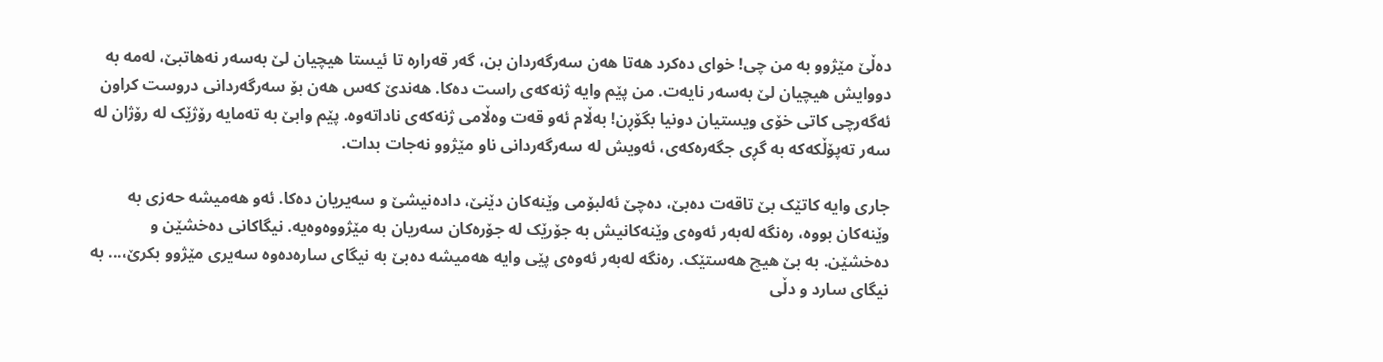دەڵێ مێژوو بە من چی! خوای دەکرد هەتا هەن سەرگەردان بن، گەر قەرارە تا ئیستا هیچیان لێ بەسەر نەهاتبێ، لەمە بە دووایش هیچیان لێ بەسەر نایەت. من پێم وایە ژنەکەی راست دەکا. هەندێ کەس هەن بۆ سەرگەردانی دروست کراون ئەگەرچی کاتی خۆی ویستیان دونیا بگۆڕن! بەڵام ئەو قەت وەڵامی ژنەکەی ناداتەوە. پێم وابێ بە تەمایە رۆژێک لە رۆژان لە سەر تەپۆڵکەکە بە گڕی جگەرەکەی، ئەویش لە سەرگەردانی ناو مێژوو نەجات بدات.

جاری وایە کاتێک بێ تاقەت دەبێ، دەچێ ئەلبۆمی وێنەکان دێنێ، دادەنیشێ و سەیریان دەکا. ئەو هەمیشە حەزی بە وێنەکان بووە، رەنگە لەبەر ئەوەی وێنەکانیش بە جۆرێک لە جۆرەکان سەریان بە مێژووەوەیە. نیگاکانی دەخشێن و دەخشێن. بە بێ هیچ هەستێک. رەنگە لەبەر ئەوەی پێی وایە هەمیشە دەبێ بە نیگای سارەدەوە سەیری مێژوو بکرێ،... بە نیگای سارد و دڵی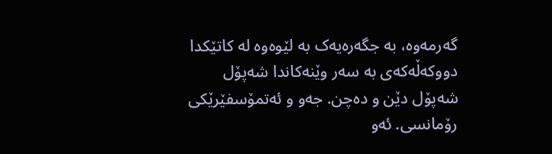گەرمەوە، بە جگەرەیەک بە لێوەوە لە کاتێکدا دووکەڵەکەی بە سەر وێنەکاندا شەپۆل شەپۆل دێن و دەچن. جەو و ئەتمۆسفێرێکی رۆمانسی. ئەو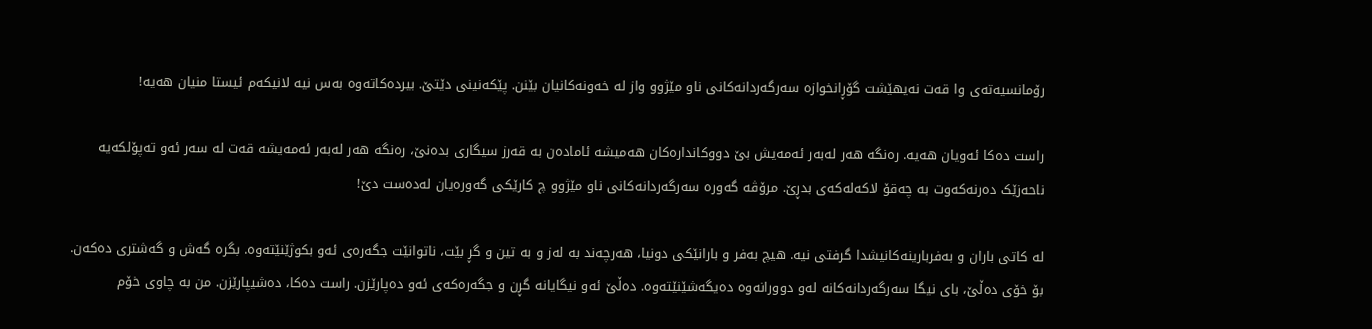رۆمانسیەتەی وا قەت نەیهێشت گۆڕانخوازە سەرگەردانەکانی ناو مێژوو واز لە خەونەکانیان بێنن. پێکەنینی دێتێ. بیردەکاتەوە بەس نیە لانیکەم ئیستا منیان هەیە!

راست دەکا ئەویان هەیە. رەنگە هەر لەبەر ئەمەیش بێ دووکاندارەکان هەمیشە ئامادەن بە قەرز سیگاری بدەنێ، رەنگە هەر لەبەر ئەمەیشە قەت لە سەر ئەو تەپۆلکەیە ناحەزێک دەرنەکەوت بە چەقۆ لاکەلەکەی بدڕێ. مرۆڤە گەورە سەرگەردانەکانی ناو مێژوو چ کارێکی گەورەیان لەدەست دێ!

لە کاتی باران و بەفربارینەکانیشدا گرفتی نیە. هیچ بەفر و بارانێکی دونیا، هەرچەند بە لەز و بە تین و گڕ بێت، ناتوانێت جگەرەی ئەو بکوژێنێتەوە. بگرە گەش و گەشتری دەکەن. بۆ خۆی دەڵێ، بای نیگا سەرگەردانەکانە لەو دوورانەوە دەیگەشێنێتەوە. دەڵێ ئەو نیگایانە گڕن و جگەرەکەی ئەو دەپارێزن. راست دەکا، دەشیپارێزن. من بە چاوی خۆم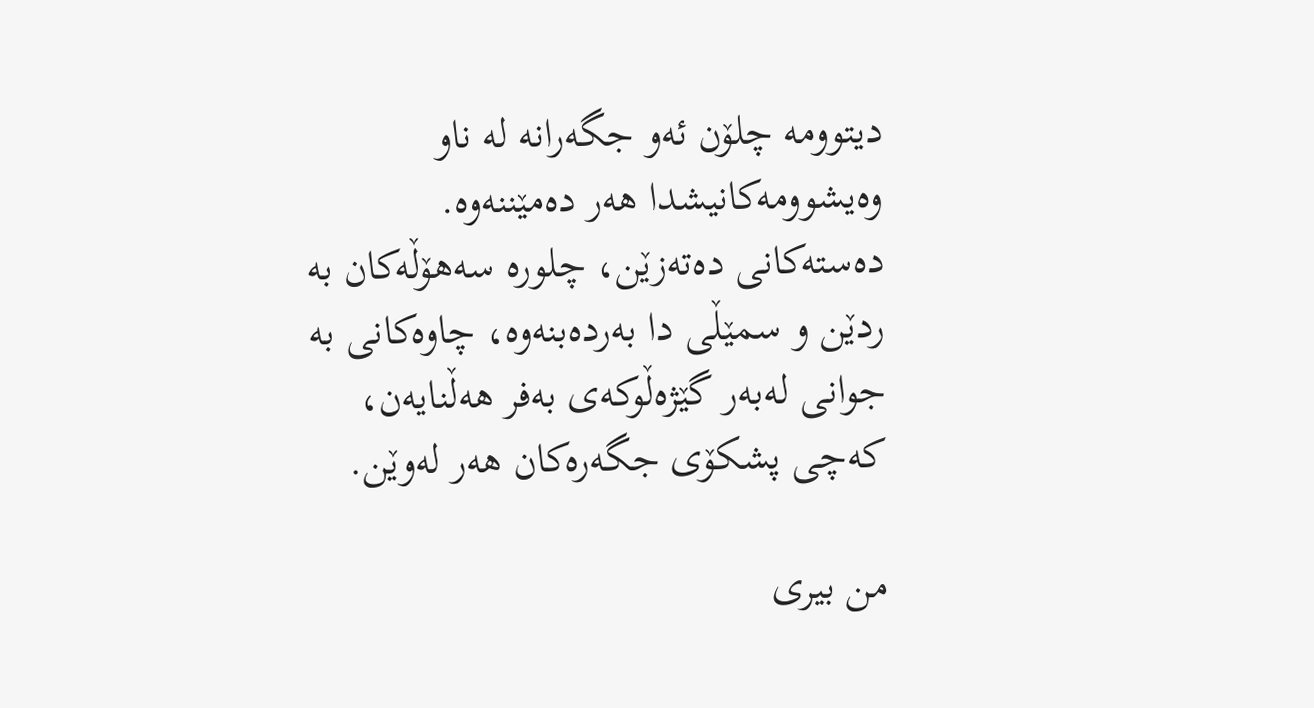دیتوومە چلۆن ئەو جگەرانە لە ناو وەیشوومەکانیشدا هەر دەمێننەوە. دەستەکانی دەتەزێن، چلورە سەهۆڵەکان بە ردێن و سمێڵی دا بەردەبنەوە، چاوەکانی بە جوانی لەبەر گێژەڵوکەی بەفر هەڵنایەن، کەچی پشکۆی جگەرەکان هەر لەوێن.

من بیری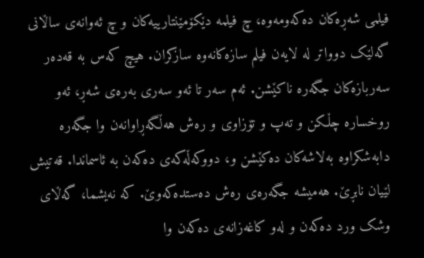فیلمی شەڕەکان دەکەومەوە، چ فیلمە دێکۆمێنتارییەکان و چ ئەوانەی ساڵانی گەلێک دوواتر لە لایەن فیلم سازەکانەوە سازکران. هیچ کەس بە قەدەر سەربازەکان جگەرە ناکێشن. ئەم سەر تا ئەو سەری بەرەی شەڕ، ئەو روخسارە چڵکن و تەپ و تۆزاوی و رەش هەڵگەڕاوانەن وا جگەرە دابەشکراوە بەلاشەکان دەکێشن و، دووکەڵەکەی دەکەن بە ئاسماندا. قەتیش لێیان نابڕێ. هەمیشە جگەرەی رەش دەستدەکەوێ. کە نەیشما، گەڵای وشک ورد دەکەن و لەو کاغەزانەی دەکەن وا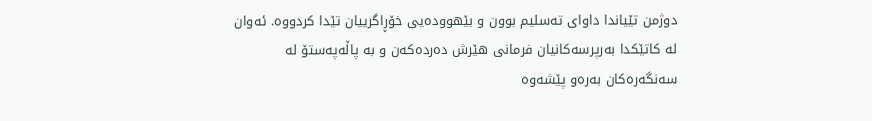دوژمن تێیاندا داوای تەسلیم بوون و بێهوودەیی خۆڕاگرییان تێدا کردووە. ئەوان لە کاتێکدا بەرپرسەکانیان فرمانی هێرش دەردەکەن و بە پاڵەپەستۆ لە سەنگەرەکان بەرەو پێشەوە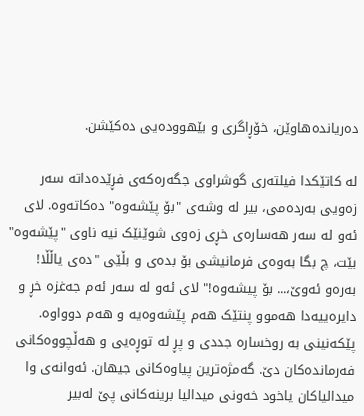دەریاندەهاوێن، خۆڕاگری و بێهوودەیی دەکێشن.

لە کاتێکدا فیلتەری گوشراوی جگەرەکەی فڕێدەداتە سەر زەویی بەردەمی، بیر لە وشەی "بۆ پێشەوە" دەکاتەوە. لای ئەو لە سەر هەسارەی خڕی زەوی شوێنێک نیە ناوی "پێشەوە" بێت، چ بگا بەوەی فرمانیشی بۆ بدەی و بڵێی "دەی یاڵڵا! بەرەو ئەوێ،... بۆ پیشەوە!" لای ئەو لە سەر ئەم جەغزە خڕ و دایرەییەدا هەموو پنتێک هەم پێشەوەیە و هەم دوواوە. پێکەنینی بە روخسارە جددی و پڕ لە توڕەیی و هەڵچووەکانی فەرماندەکان دێ. گەمژەترین پیاوەکانی جیهان. ئەوانەی وا میدالیاکان یاخود خەونی میدالیا برینەکانی پێ لەبیر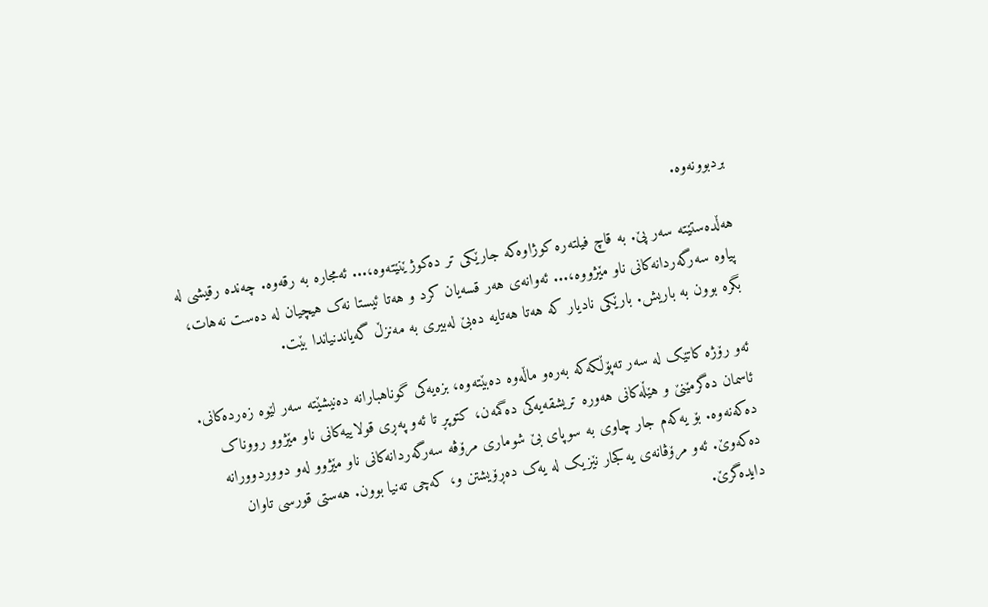بردبوونەوە.

هەڵدەستێتە سەر پێ. بە قاچ فیلتەرە کوژاوەکە جارێکی تر دەکوژێنێتەوە،... ئەمجارە بە رقەوە. چەندە رقیشی لە پیاوە سەرگەردانەکانی ناو مێژووە،... ئەوانەی هەر قسەیان کرد و هەتا ئیستا نەک هیچیان لە دەست نەهات، بگرە بوون بە باریش. بارێکی نادیار کە هەتا هەتایە دەبێ لەبیری بە مەنزڵ گەیاندنیاندا بێت.

ئەو رۆژە کاتێک لە سەر تەپۆڵکەکە بەرەو ماڵەوە دەبێتەوە، بزەیەکی گوناهبارانە دەنیشێتە سەر لێوە زەردەکانی. ئاسمان دەگرمێنێ و هێڵەکانی هەورە تریشقەیەکی دەگمەن، کتوپڕ تا ئەو پەڕی قولاییەکانی ناو مێژوو رووناک دەکەنەوە. بۆ یەکەم جار چاوی بە سوپای بێ شوماری مرۆڤە سەرگەردانەکانی ناو مێژوو لەو دووردوورانە دەکەوێ. ئەو مرۆڤانەی یەکجار نێزیک لە یەک دەڕۆیشتن و، کەچی تەنیا بوون. هەستی قورسی تاوان دایدەگرێ.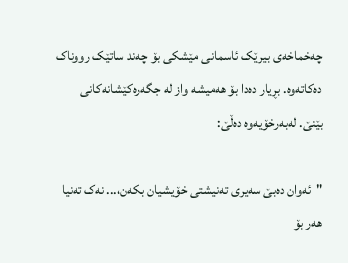چەخماخەی بیرێک ئاسمانی مێشکی بۆ چەند ساتێک رووناک دەکاتەوە. بڕیار دەدا بۆ هەمیشە واز لە جگەرەکێشانەکانی بێنێ. لەبەرخۆیەوە دەڵێ:

"ئەوان دەبێ سەیری تەنیشتی خۆیشیان بکەن،... نەک تەنیا هەر بۆ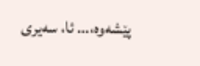پێشەوە،... ئا، سەیری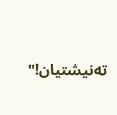تەنیشتیان!"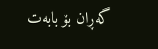گەڕان بۆ بابەت